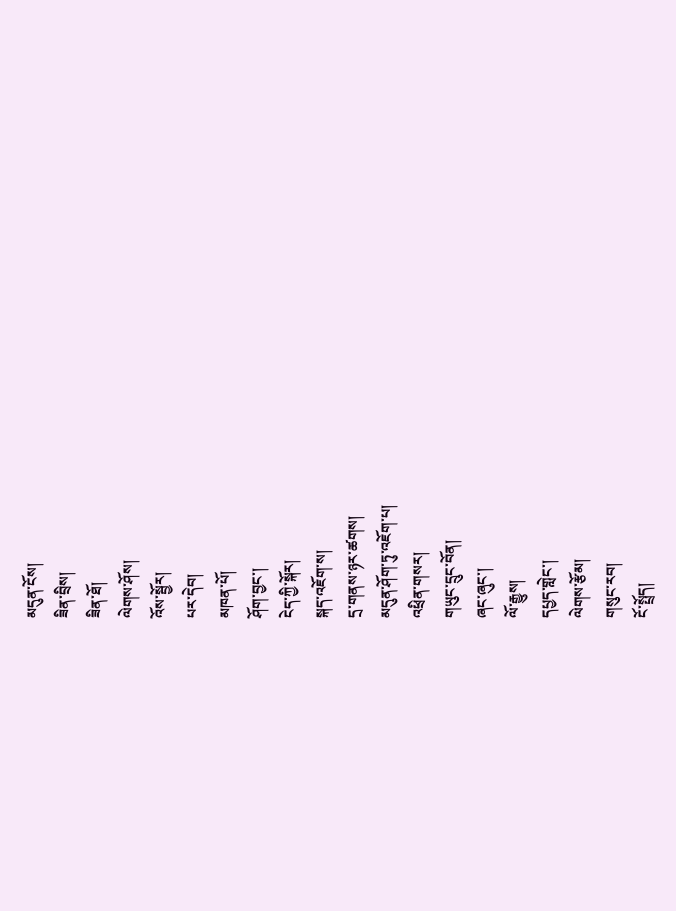མདུན་ངོས།
ཟིན་བྲིས།
ཟིན་ཐོ།
ལེགས་ཤོས།
འོས་སྦྱོར།
པར་དེབ།
མཁན་པོ།
ཤོག་བྱང་།
ངེད་ཀྱི་སྐོར།
སྐད་འཇོག་ས།
དྲ་གནས་ཉར་ཚགས།
མདུན་ཤོག་ཏུ་འཇོག་པ།
འཕྲིན་གསར།
གཡུང་དྲུང་བོན།
ཞང་ཞུང་།
ལོ་རྒྱུས།
དཔྱད་གླེང་།
ལེགས་རྩོམ།
གསུང་རབ།
ངོ་སྤྲོད།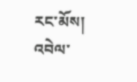རང་མོས།
འབེལ་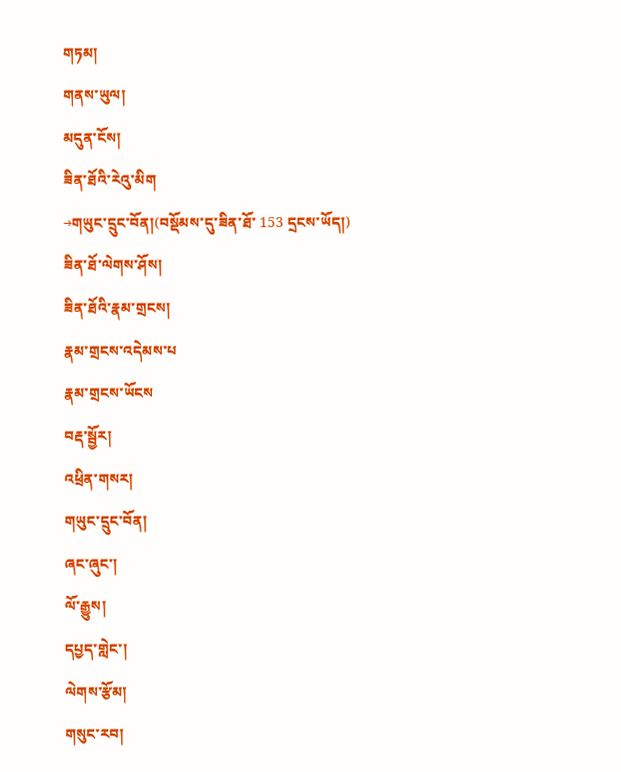གཏམ།
གནས་ཡུལ།
མདུན་ངོས།
ཟིན་ཐོའི་རེའུ་མིག
→གཡུང་དྲུང་བོན།(བསྡོམས་དུ་ཟིན་ཐོ་ 153 དྲངས་ཡོད།)
ཟིན་ཐོ་ལེགས་ཤོས།
ཟིན་ཐོའི་རྣམ་གྲངས།
རྣམ་གྲངས་འདེམས་པ
རྣམ་གྲངས་ཡོངས
བརྡ་སྦྱོར།
འཕྲིན་གསར།
གཡུང་དྲུང་བོན།
ཞང་ཞུང་།
ལོ་རྒྱུས།
དཔྱད་གླེང་།
ལེགས་རྩོམ།
གསུང་རབ།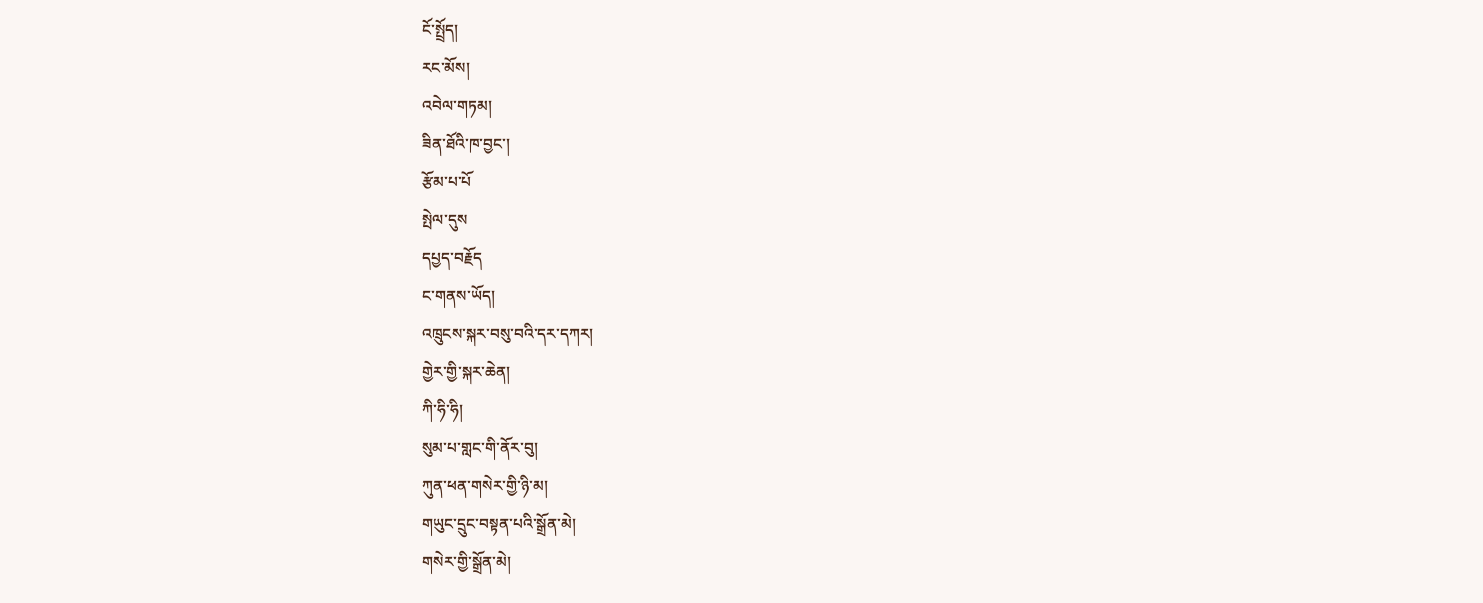ངོ་སྤྲོད།
རང་མོས།
འབེལ་གཏམ།
ཟིན་ཐོའི་ཁ་བྱང་།
རྩོམ་པ་པོ
སྤེལ་དུས
དཔྱད་བརྗོད
ང་གནས་ཡོད།
འཁྲུངས་སྐར་བསུ་བའི་དར་དཀར།
གྱེར་གྱི་སྐར་ཆེན།
ཀི་ཧི་ཧི།
སུམ་པ་གླང་གི་ནོར་བུ།
ཀུན་ཕན་གསེར་གྱི་ཉི་མ།
གཡུང་དྲུང་བསྟན་པའི་སྒྲོན་མེ།
གསེར་གྱི་སྒྲོན་མེ།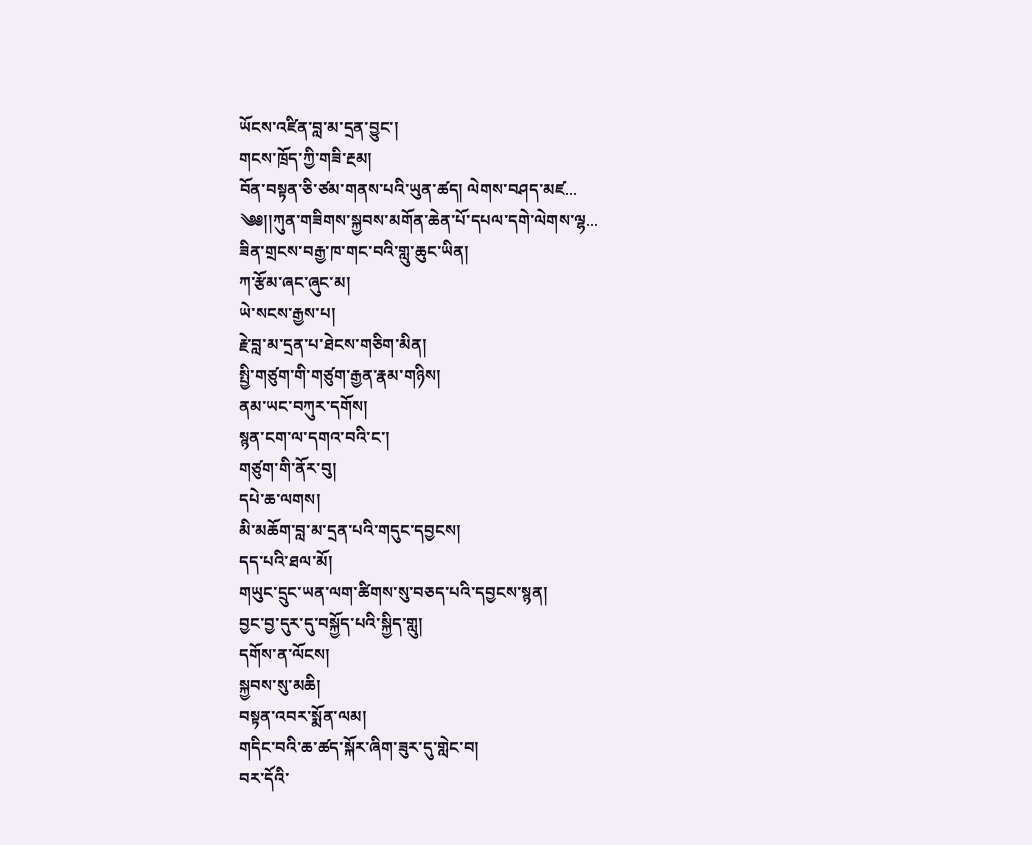ཡོངས་འཛིན་བླ་མ་དྲན་བྱུང་།
གངས་ཁྲོད་ཀྱི་གཟི་རྔམ།
བོན་བསྟན་ཅི་ཙམ་གནས་པའི་ཡུན་ཚད། ལེགས་བཤད་མཛ...
༄༅།།ཀུན་གཟིགས་སྐྱབས་མགོན་ཆེན་པོ་དཔལ་དགེ་ལེགས་ལྷ...
ཟིན་གྲངས་བརྒྱ་ཁ་གང་བའི་གླུ་ཆུང་ཡིན།
ཀ་རྩོམ་ཞང་ཞུང་མ།
ཡེ་སངས་རྒྱས་པ།
རྗེ་བླ་མ་དྲན་པ་ཐེངས་གཅིག་མིན།
སྤྱི་གཙུག་གི་གཙུག་རྒྱན་རྣམ་གཉིས།
ནམ་ཡང་བཀུར་དགོས།
སྙན་ངག་ལ་དགའ་བའི་ང་།
གཙུག་གི་ནོར་བུ།
དཔེ་ཆ་ལགས།
མི་མཆོག་བླ་མ་དྲན་པའི་གདུང་དབྱངས།
དད་པའི་ཐལ་མོ།
གཡུང་དྲུང་ཡན་ལག་ཚིགས་སུ་བཅད་པའི་དབྱངས་སྙན།
བྱང་བྱ་དུར་དུ་བསྐྱོད་པའི་སྐྱིད་གླུ།
དགོས་ན་ལོངས།
སྐྱབས་སུ་མཆི།
བསྟན་འབར་སྨོན་ལམ།
གདིང་བའི་ཆ་ཚད་སྐོར་ཞིག་ཟུར་དུ་གླེང་བ།
བར་དོའི་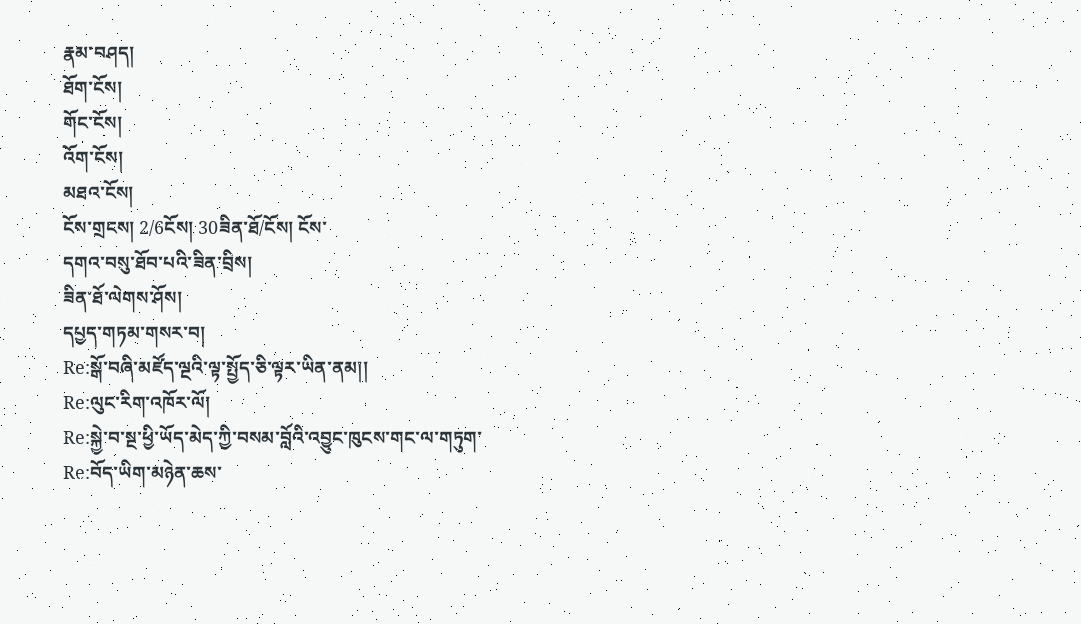རྣམ་བཤད།
ཐོག་ངོས།
གོང་ངོས།
འོག་ངོས།
མཐའ་ངོས།
ངོས་གྲངས། 2/6ངོས། 30ཟིན་ཐོ/ངོས། ངོས་
དགའ་བསུ་ཐོབ་པའི་ཟིན་བྲིས།
ཟིན་ཐོ་ལེགས་ཤོས།
དཔྱད་གཏམ་གསར་བ།
Re:སྒོ་བཞི་མཛོད་ལྔའི་ལྟ་སྤྱོད་ཅི་ལྟར་ཡིན་ནམ།།
Re:ལུང་རིག་འཁོར་ལོ།
Re:སྐྱེ་བ་སྔ་ཕྱི་ཡོད་མེད་ཀྱི་བསམ་བློའི་འབྱུང་ཁུངས་གང་ལ་གཏུག་
Re:བོད་ཡིག་མཉེན་ཆས་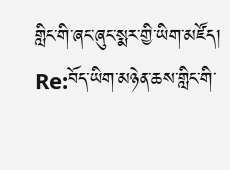གླིང་གི་ཞང་ཞུང་སྨར་གྱི་ཡིག་མཛོད།
Re:བོད་ཡིག་མཉེན་ཆས་གླིང་གི་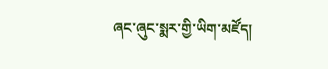ཞང་ཞུང་སྨར་གྱི་ཡིག་མཛོད།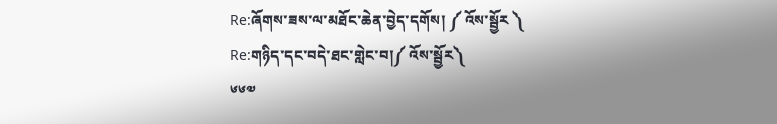Re:ཞོགས་ཟས་ལ་མཐོང་ཆེན་བྱེད་དགོས། ༼ འོས་སྦྱོར ༽
Re:གཉིད་དང་བདེ་ཐང་གླེང་བ།༼ འོས་སྦྱོར༽
༦༦༧